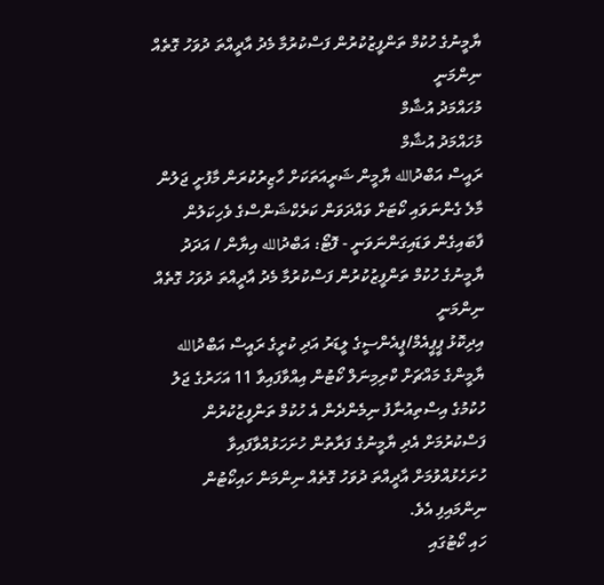ޔާމީނުގެ ހުކުމް ތަންފީޒުކުރުން ފަސްކުރުމާ މެދު އާދީއްތަ ދުވަހު ގޮތެއް ނިންމަނީ
މުހައްމަދު އުޝާމް
މުހައްމަދު އުޝާމް
ރައީސް އަބްދުالله ޔާމީން ޝަރީއަތަކަށް ހާޒިރުކުރަން މާފުށީ ޖަލުން މާލެ ގެންނަވައި ކޯޓަށް ވައްދަވަން ކަރެކްޝަންސްގެ ވެހިކަލުން ފާބައިގެން ވަޑައިގަންނަވަނީ - ފޮޓޯ: އަބްދުالله އިޔާން / އަދަދު
ޔާމީނުގެ ހުކުމް ތަންފީޒުކުރުން ފަސްކުރުމާ މެދު އާދީއްތަ ދުވަހު ގޮތެއް ނިންމަނީ
އިދިކޮޅު ޕީޕީއެމް/ޕީއެންސީގެ ލީޑަރު އަދި ކުރީގެ ރައީސް އަބްދުالله ޔާމީންގެ މައްޗަށް ކްރިމިނަލް ކޯޓުން އިއްވާފައިވާ 11 އަހަރުގެ ޖަލު ހުކުމުގެ އިސްތިއުނާފު ނިމެންދެން އެ ހުކުމް ތަންފީޒުކުރުން ފަސްކުރުމަށް އެދި ޔާމީނުގެ ފަރާތުން ހުށަހަޅުއްވާފައިވާ ހުށަހެޅުއްވުމަށް އާދީއްތަ ދުވަހު ގޮތެއް ނިންމަން ހައިކޯޓުން ނިންމައިފި އެވެ.
ހައި ކޯޓުގައި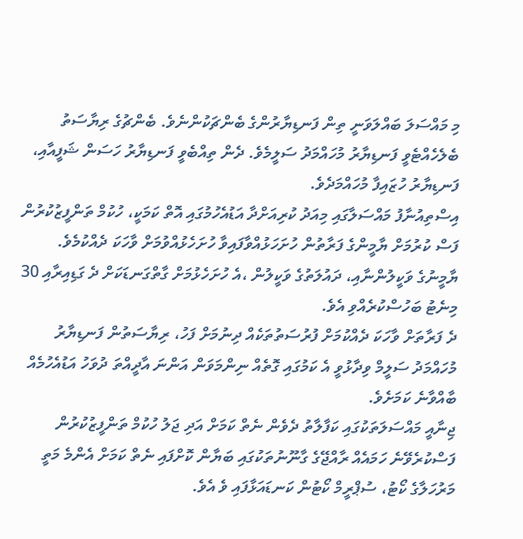މި މައްސަލަ ބައްލަވަނީ ތިން ފަނޑިޔާރުންގެ ބެންޗަކުންނެވެ. ބެންޗުގެ ރިޔާސަތު ބެލެހެއްޓެވީ ފަނޑިޔާރު މުހައްމަދު ސަލީމެވެ. ދެން ތިއްބެވީ ފަނޑިޔާރު ހަސަން ޝަފީއާއި، ފަނޑިޔާރު ހުޒައިފާ މުހައްމަދެވެ.
އިސްތިއުނާފު މައްސަލާގައި މިއަދު ކުރިއަށްދާ އަޑުއެހުމުގައި އޮތް ކަމަކީ، ހުކުމް ތަންފީޒުކުރުން ފަސް ކުރުމަށް ޔާމީންގެ ފަރާތުން ހުށަހަޅުއްވާފައިވާ ހުށަހެޅުއްވުމަށް ވާހަކަ ދެއްކުމެވެ. ޔާމީނުގެ ވަކީލުންނާއި، ދައުލަތުގެ ވަކީލުން ،އެ ހުށަހެޅުމަށް ގާތްގަނޑަކަށް ދެ ގަޑިއިރާއި 30 މިނެޓު ބަހުސްކުރެއްވި އެވެ.
ދެ ފަރާތަށް ވާހަކަ ދެއްކުމަށް ފުރުސަތުތަކެއް ދިނުމަށް ފަހު، ރިޔާސަތުން ފަނޑިޔާރު މުހައްމަދު ސަލީމް ވިދާޅުވީ އެ ކަމުގައި ގޮތެއް ނިންމަވަން އަންނަ އާދީއްތަ ދުވަހު އަޑުއެހުމެއް ބާއްވާނެ ކަމަށެވެ.
ޖިނާއީ މައްސަލަތަކުގައި ކަފާލާތު ދެވެން ނެތް ކަމަށް އަދި ޖަލު ހުކުމް ތަންފީޒުކުރުން ފަސްކުރެވޭނެ ހަމައެއް ރާއްޖޭގެ ގާނޫނުތަކުގައި ބަޔާން ކޮށްފައި ނެތް ކަމަށް އެންމެ މަތީ މަރުހަލާގެ ކޯޓު، ސުޕްރީމް ކޯޓުން ކަނޑައަޅާފައި ވެ އެވެ.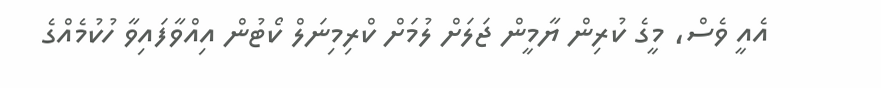އެއީ ވެސް، މީގެ ކުރިން ޔާމީން ޖަލަށް ލުމަށް ކްރިމިނަލް ކޯޓުން އިއްވާފައިވާ ހުކުމެއްގެ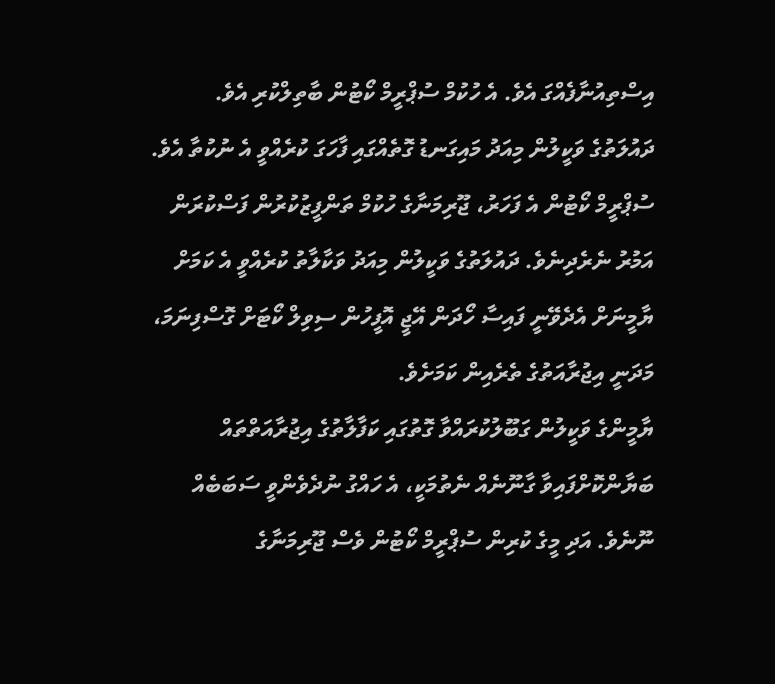އިސްތިއުނާފެއްގަ އެވެ. އެ ހުކުމް ސުޕްރީމް ކޯޓުން ބާތިލްކުރި އެވެ.
ދައުލަތުގެ ވަކީލުން މިއަދު މައިގަނޑު ގޮތެއްގައި ފާހަގަ ކުރެއްވީ އެ ނުކުތާ އެވެ. ސުޕްރީމް ކޯޓުން އެ ފަހަރު، ޖޫރިމަނާގެ ހުކުމް ތަންފީޒުކުރުން ފަސްކުރަން އަމުރު ނެރެދިނެވެ. ދައުލަތުގެ ވަކީލުން މިއަދު ވަކާލާތު ކުރެއްވީ އެ ކަމަށް ޔާމީނަށް އެދެވޭނީ ފައިސާ ހޯދަން އޭޖީ އޮފީހުން ސިވިލް ކޯޓަށް ގޮސްފިނަމަ، މަދަނީ އިޖުރާއަތުގެ ތެރެއިން ކަމަށެވެ.
ޔާމީންގެ ވަކީލުން ގަބޫލުކުރައްވާ ގޮތުގައި ކަފާލާތުގެ އިޖުރާއަތްތައް ބަޔާންކޮށްފައިވާ ގާނޫނެއް ނެތުމަކީ، އެ ހައްގު ނުދެވެންވީ ސަބަބެއް ނޫނެވެ. އަދި މީގެ ކުރިން ސުޕްރީމް ކޯޓުން ވެސް ޖޫރިމަނާގެ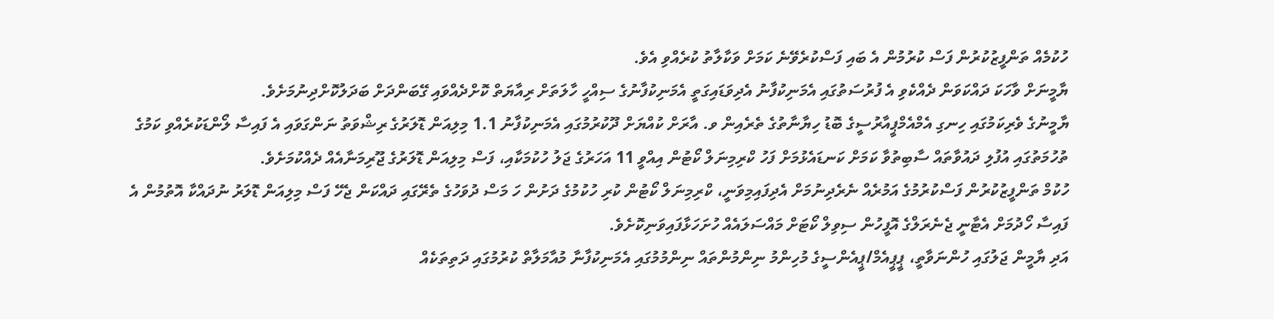ހުކުމެއް ތަންފީޒުކުރުން ފަސް ކުރުމުން އެ ބައި ފަސްކުރެވޭނެ ކަމަށް ވަކާލާތު ކުރެއްވި އެވެ.
ޔާމީނަށް ވާހަކަ ދައްކަވަން ދެއްކެވި އެ ފުރުސަތުގައި އެމަނިކުފާނު އެދިވަޑައިގަތީ އެމަނިކުފާނުގެ ސިއްހީ ހާލަތަށް ރިއާޔަތް ކޮށްދެއްވައި ގޭބަންދަށް ބަދަލުކޮށްދިނުމަށެވެ.
ޔާމީނުގެ ވެރިކަމުގައި ހިނގި އެމްއެމްޕީއާރުސީގެ ބޮޑު ހިޔާނާތުގެ ތެރެއިން ވ. އާރަށް ކުއްޔަށް ދޫކުރުމުގައި އެމަނިކުފާނު 1.1 މިލިއަން ޑޮލަރުގެ ރިޝްވަތު ނަންގަވައި އެ ފައިސާ ލޯންޑަކުރެއްވި ކަމުގެ ތުހުމަތުގައި އުފުލި ދައުވާތައް ސާބިތުވާ ކަމަށް ކަނޑައެޅުމަށް ފަހު ކްރިމިނަލް ކޯޓުން އިއްވީ 11 އަހަރުގެ ޖަލު ހުކުމަކާއި، ފަސް މިލިއަން ޑޮލަރުގެ ޖޫރިމަނާއެއް ދެއްކުމަށެވެ.
ހުކުމް ތަންފީޒުކުރުން ފަސްކުރުމުގެ އަމުރެއް ނެރެދިނުމަށް އެދިފައިމިވަނީ، ކްރިމިނަލް ކޯޓުން ކުރި ހުކުމުގެ ދަށުން ހަ މަސް ދުވަހުގެ ތެރޭގައި ދައްކަން ޖެހޭ ފަސް މިލިއަން ޑޮލަރު ނުދައްކާ އޮތުމުން އެ ފައިސާ ހޯދުމަށް އެޓާނީ ޖެނެރަލްގެ އޮފީހުން ސިވިލް ކޯޓަށް މައްސަލައެއް ހުށަހަޅާފައިވަނިކޮށެވެ.
އަދި ޔާމީން ޖަލުގައި ހުންނަވާތީ، ޕީޕީއެމް/ޕީއެންސީގެ މުހިންމު ނިންމުންތައް ނިންމުމުގައި އެމަނިކުފާނާ މުއާމަލާތް ކުރުމުގައި ދަތިތަކެއް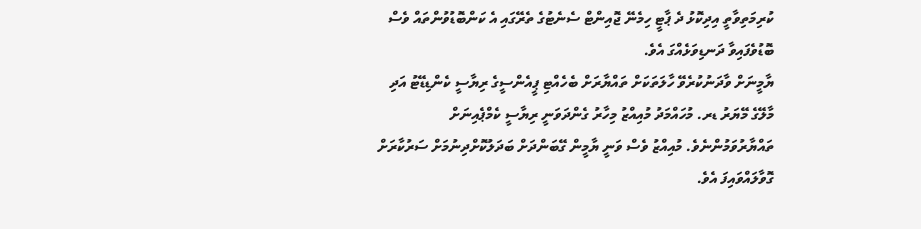ކުރިމަތިވާތީ އިދިކޮޅު ދެ ޕާޓީ ހިމެނޭ ޖޮއިންޓް ސެނެޓުގެ ތެރޭގައި އެ ކަންބޮޑުވުންތައް ވެސް ބޮޑުވެފައިވާ ދަނޑިވަޅެއްގަ އެވެ.
ޔާމީނަށް ވާދަނުކުރެވޭ ހާލަތަކަށް ތައްޔާރަށް ބެހެއްޓި ޕީއެންސީގެ ރިޔާސީ ކެންޑިޑޭޓު އަދި މާލޭގެ މޭޔަރު ޑރ. މުހައްމަދު މުއިއްޒު މިހާރު ގެންދަވަނީ ރިޔާސީ ކެމްޕެއިނަށް ތައްޔާރުވަމުންނެވެ. މުއިއްޒު ވެސް ވަނީ ޔާމީން ގޭބަންދަށް ބަދަލުކޮށްދިނުމަށް ސަރުކާރަށް ގޮވާލައްވައިފަ އެވެ.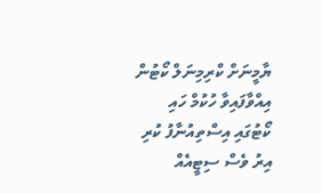ޔާމީނަށް ކްރިމިނަލް ކޯޓުން އިއްވާފައިވާ ހުކުމް ހައި ކޯޓުގައި އިސްތިއުނާފު ކުރި އިރު ވެސް ސިޓީއެއް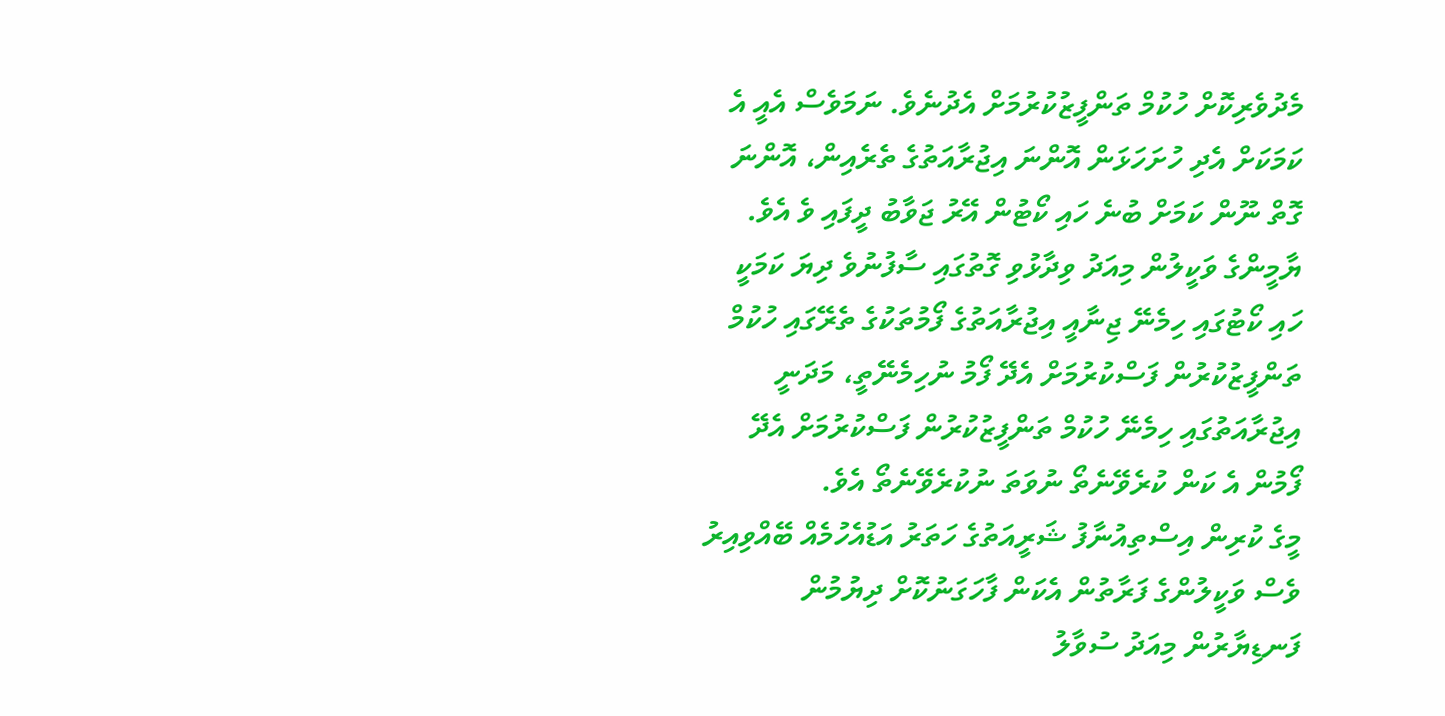މެދުވެރިކޮށް ހުކުމް ތަންފީޒުކުރުމަށް އެދުނެވެ. ނަމަވެސް އެއީ އެ ކަމަކަށް އެދި ހުށަހަޅަން އޮންނަ އިޖުރާއަތުގެ ތެރެއިން، އޮންނަ ގޮތް ނޫން ކަމަށް ބުނެ ހައި ކޯޓުން އޭރު ޖަވާބު ދީފައި ވެ އެވެ.
ޔާމީންގެ ވަކީލުން މިއަދު ވިދާޅުވި ގޮތުގައި ސާފުނުވެ ދިޔަ ކަމަކީ ހައި ކޯޓުގައި ހިމެނޭ ޖިނާއީ އިޖުރާއަތުގެ ފޯމުތަކުގެ ތެރޭގައި ހުކުމް ތަންފީޒުކުރުން ފަސްކުރުމަށް އެދޭ ފޯމު ނުހިމެނޭތީ، މަދަނީ އިޖުރާއަތުގައި ހިމެނޭ ހުކުމް ތަންފީޒުކުރުން ފަސްކުރުމަށް އެދޭ ފޯމުން އެ ކަން ކުރެވޭނެތޯ ނުވަތަ ނުކުރެވޭނެތޯ އެވެ.
މީގެ ކުރިން އިސްތިއުނާފު ޝަރީއަތުގެ ހަތަރު އަޑުއެހުމެއް ބޭއްވިއިރު ވެސް ވަކީލުންގެ ފަރާތުން އެކަން ފާހަގަނުކޮށް ދިޔުމުން ފަނޑިޔާރުން މިއަދު ސުވާލު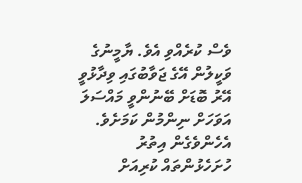ވެސް ކުރެއްވި އެވެ. ޔާމީނުގެ ވަކީލުން އޭގެ ޖަވާބުގައި ވިދާޅުވީ އޭރު ބޮޑަށް ބޭނުންވީ މައްސަލަ އަވަހަށް ނިންމުން ކަމަށެވެ. އެހެންވެގެން އިތުރު ހުށަހެޅުންތައް ކުރިއަށް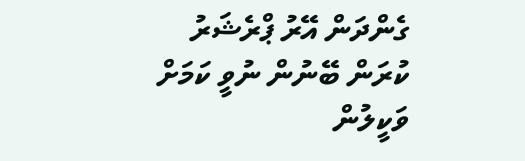ގެންދަން އޭރު ޕްރެޝަރު ކުރަން ބޭނުން ނުވީ ކަމަށް ވަކީލުން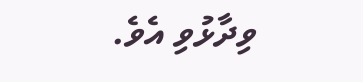ވިދާޅުވި އެވެ.